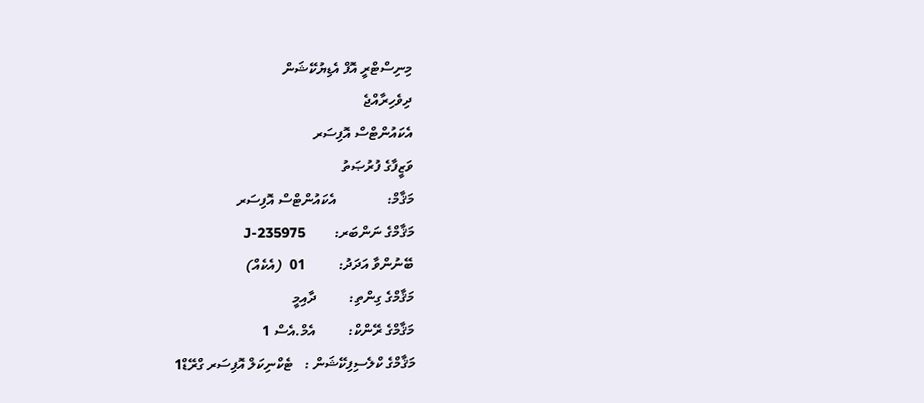މިނިސްޓްރީ އޮފް އެޑިޔުކޭޝަން
ދިވެހިރާއްޖެ
އެކައުންޓްސް އޮފިސަރ
ވަޒީފާގެ ފުރުޞަތު
މަޤާމް:              އެކައުންޓްސް އޮފިސަރ
މަޤާމްގެ ނަންބަރ:        J-235975
ބޭނުންވާ އަދަދު:         01  (އެކެއް)
މަޤާމްގެ ގިންތި:         ދާއިމީ
މަޤާމްގެ ރޭންކް:         އެމް.އެސް 1
މަޤާމްގެ ކްލެސިފިކޭޝަން :   ޓެކްނިކަލް އޮފިސަރ ގްރޭޑް1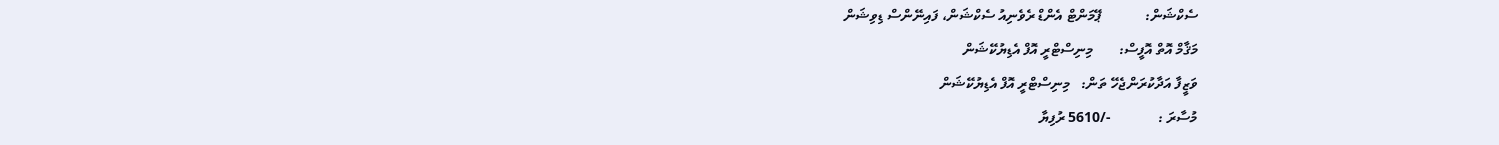ސެކްޝަން:            ޕޭމަންޓް އެންޑް ރެވެނިއު ސެކްޝަން، ފައިނޭންސް ޑިވިޝަން
މަޤާމް އޮތް އޮފީސް:       މިނިސްޓްރީ އޮފް އެޑިޔުކޭޝަން
ވަޒީފާ އަދާކުރަންޖެހޭ ތަން:   މިނިސްޓްރީ އޮފް އެޑިޔުކޭޝަން
މުސާރަ :             -/5610 ރުފިޔާ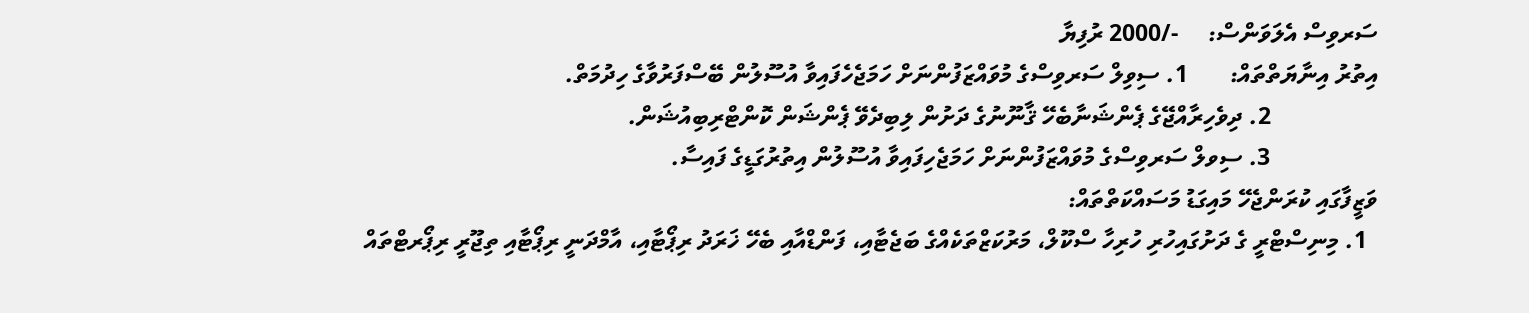ސަރވިސް އެލަވަންސް:     -/2000 ރުފިޔާ
އިތުރު އިނާޔަތްތައް:       1. ސިވިލް ސަރވިސްގެ މުވައްޒަފުންނަށް ހަމަޖެހެފައިވާ އުސޫލުން ބޭސްފަރުވާގެ ހިދުމަތް.
                  2. ދިވެހިރާއްޖޭގެ ޕެންޝަނާބެހޭ ޤާނޫނުގެ ދަށުން ލިބިދެވޭ ޕެންޝަން ކޮންޓްރިބިއުޝަން.
                  3. ސިވލް ސަރވިސްގެ މުވައްޒަފުންނަށް ހަމަޖެހިފައިވާ އުސޫލުން އިތުރުގަޑީގެ ފައިސާ.
ވަޒީފާގައި ކުރަންޖެހޭ މައިގަޑު މަސައްކަތްތައް:
  1. މިނިސްޓްރީ ގެ ދަށުގައިހުރި ހުރިހާ ސްކޫލް، މަރުކަޒްތަކެއްގެ ބަޖެޓާއި، ފަންޑްއާއި ބެހޭ ޚަރަދު ރިޕޯޓާއި، އާމްދަނީ ރިޕޯޓާއި ތިޖޫރީ ރިޕޯރޓްތައް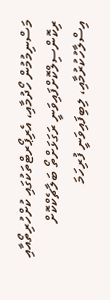މަސްނިމުމުން ހޯދުމާއި، އެރިޕޯރޓްތަކުގައި ކުށްހުރިތޯއާއި ރިކޮންސިލްކޮށްފައިވަނީ ރަގަޅަށްތޯ ބަލާޗެކްކޮށް އިސްލާހުކުރުމާއި، ލިބިފައިވަނީ ފުރިހަމަ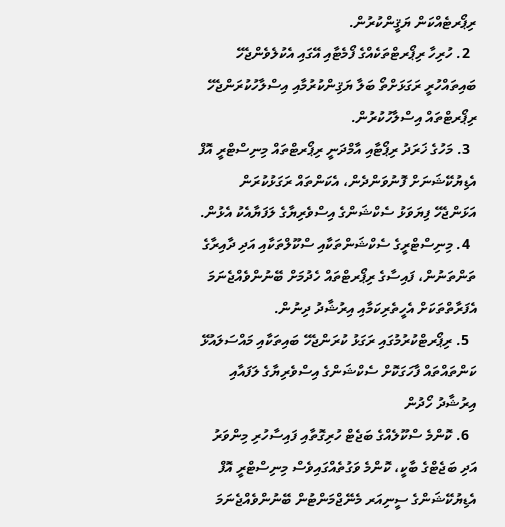ރިޕޯރޓެއްކަން ޔަޤީންކުރުން.
  2. ހުރިހާ ރިޕޯރޓްތަކެއްގެ ފޯމެޓާއި އޭގައި އެކުލެވެންޖެހޭ ބައިތައްހުރީ ރަގަޅަށްތޯ ބަލާ ޔަޤިންކުރުމާއި އިސްލާހުކުރަންޖެހޭ ރިޕޯރޓްތައް އިސްލާހުކުރުން.
  3. މަހުގެ ޚަރަދު ރިޕޯޓާއި އާމްދަނީ ރިޕޯރޓްތައް މިނިސްޓްރީ އޮފް އެޑިޔުކޭޝަނަށް ފޮނުވަންދެން، އެކަންތައް ރަގަޅުކުރަން އަޅަންޖެހޭ ފިޔަވަޅު ސެކްޝަންގެ އިސްވެރިޔާގެ ލަފަޔާއެކު އެޅުން.
  4. މިނިސްޓްރީގެ ސެކްޝަންތަކާއި ސްކޫލްތަކާއި އަދި ދާއިރާގެ ތަންތަނުން، ފައިސާގެ ރިޕޯރޓްތައް ހެދުމަށް ބޭނުންވެއްޖެނަމަ އެފަރާތްތަކަށް އެހީތެރިކަމާއި އިރުޝާދު ދިނުން.
  5. ރިޕޯރޓްކުރުމުގައި ރަގަޅު ކުރަންޖެހޭ ބައިތަކާއި މައްސަލައުޅޭ ކަންތައްތައް ފާހަގަކޮށް ސެކްޝަންގެ އިސްވެރިޔާގެ ލަފައާއި އިރުޝާދު ހޯދުން
  6. ކޮންމެ ސްކޫލެއްގެ ބަޖެޓް ހުރިގޮތާއި ފައިސާހުރި މިންވަރު އަދި ބަޖެޓްގެ ބާކީ، ކޮންމެ ވަގުތެއްގައިވެސް މިނިސްޓްރީ އޮފް އެޑިޔުކޭޝަންގެ ސީނިއަރ މެނޭޖްމަންޓުން ބޭނުންވެއްޖެނަމަ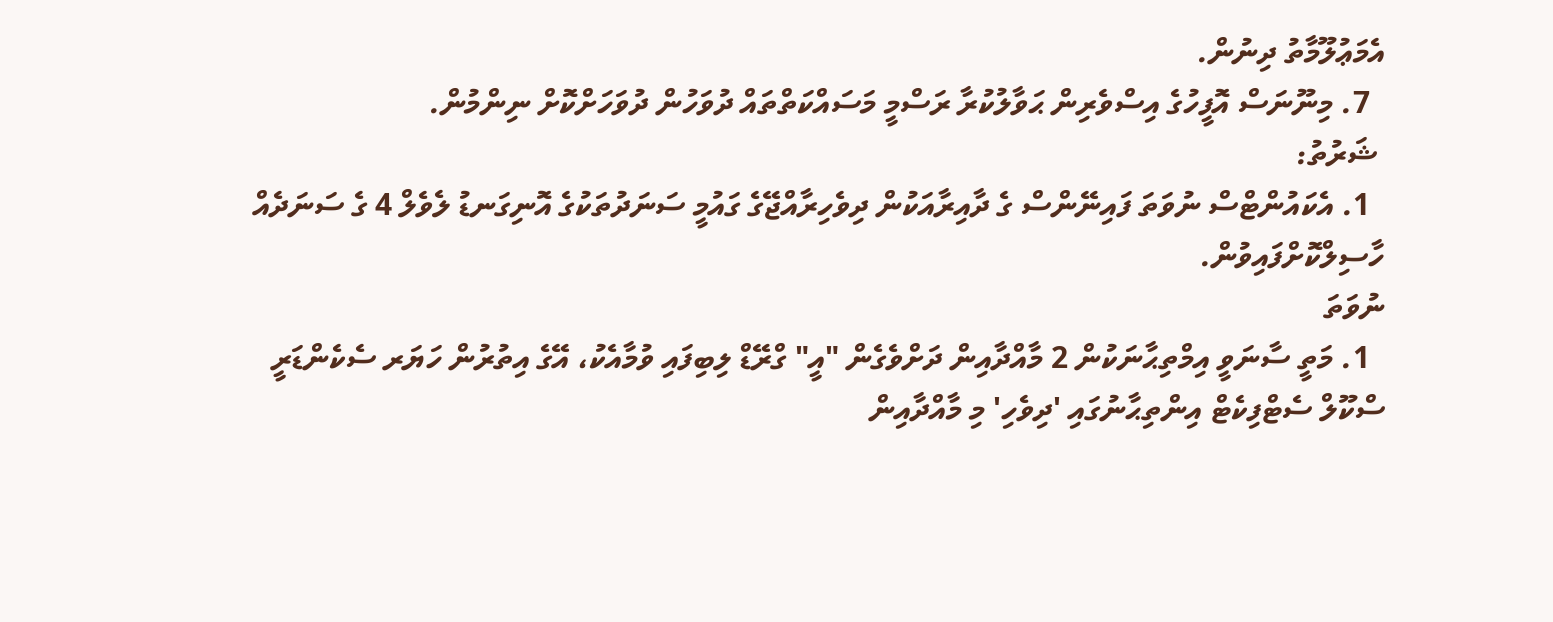އެމަޢުލޫމާތު ދިނުން.
  7. މިނޫނަސް އޮފީހުގެ އިސްވެރިން ޙަވާލުކުރާ ރަސްމީ މަސައްކަތްތައް ދުވަހުން ދުވަހަށްކޮށް ނިންމުން.
 ޝަރުތު:
  1. އެކައުންޓްސް ނުވަތަ ފައިނޭންސް ގެ ދާއިރާއަކުން ދިވެހިރާއްޖޭގެ ގައުމީ ސަނަދުތަކުގެ އޮނިގަނޑު ލެވެލް 4 ގެ ސަނަދެއް ހާސިލްކޮށްފައިވުން.
ނުވަތަ
  1. މަތީ ސާނަވީ އިމްތިޙާނަކުން 2 މާއްދާއިން ދަށްވެގެން "އީ" ގްރޭޑް ލިބިފައި ވުމާއެކު، އޭގެ އިތުރުން ހަޔަރ ސެކެންޑަރީ ސްކޫލް ސެޓްފިކެޓް އިންތިޙާނުގައި 'ދިވެހި' މި މާއްދާއިން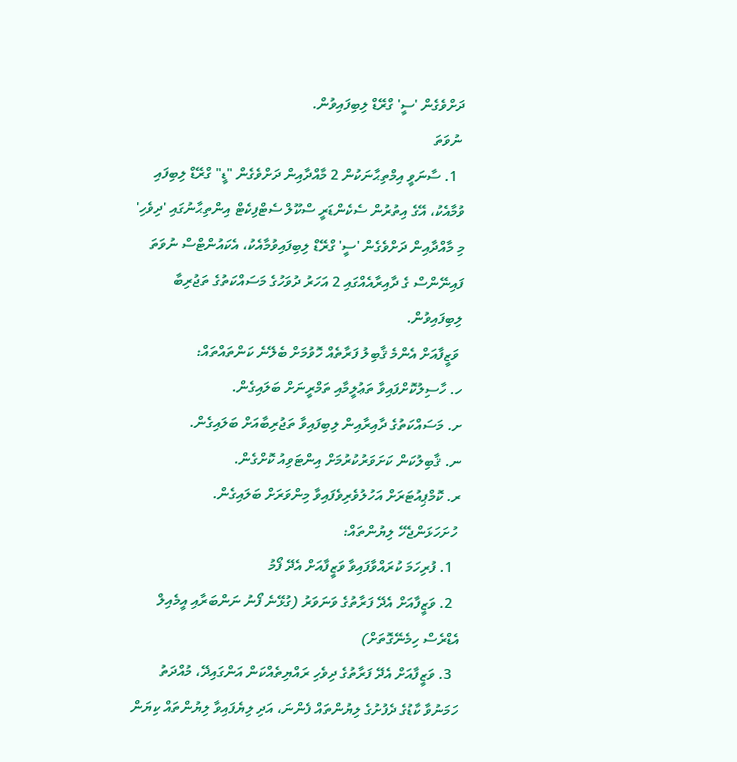ދަށްވެގެން 'ސީ' ގްރޭޑް ލިބިފައިވުން.
 ނުވަތަ
  1. ސާނަވީ އިމްތިޙާނަކުން 2 މާއްދާއިން ދަށްވެގެން "ޑީ" ގްރޭޑް ލިބިފައި ވުމާއެކު، އޭގެ އިތުރުން ސެކެންޑަރީ ސްކޫލް ސެޓްފިކެޓް އިންތިޙާނުގައި 'ދިވެހި' މި މާއްދާއިން ދަށްވެގެން 'ސީ' ގްރޭޑް ލިބިފައިވުމާއެކު، އެކައުންޓްސް ނުވަތަ ފައިނޭންސް ގެ ދާއިރާއެއްގައި 2 އަހަރު ދުވަހުގެ މަސައްކަތުގެ ތަޖުރިބާ ލިބިފައިވުން.
 ވަޒީފާއަށް އެންމެ ޤާބިލު ފަރާތެއް ހޮވުމަށް ބެލޭނެ ކަންތައްތައް:
ހ. ހާސިލުކޮށްފައިވާ ތަޢުލީމާއި ތަމްރީނަށް ބަލައިގެން.
ށ. މަސައްކަތުގެ ދާއިރާއިން ލިބިފައިވާ ތަޖުރިބާއަށް ބަލައިގެން.
ނ. ޤާބިލުކަން ކަށަވަރުކުރުމަށް އިންޓަވިއު ކޮށްގެން.
ރ. ކޮމްޕިއުޓަރަށް އަހުލުވެރިވެފައިވާ މިންވަރަށް ބަލައިގެން.
 ހުށަހަޅަންޖެހޭ ލިޔުންތައް:
  1. ފުރިހަމަ ކުރައްވާފައިވާ ވަޒީފާއަށް އެދޭ ފޯމު
  2. ވަޒީފާއަށް އެދޭ ފަރާތުގެ ވަނަވަރު (ގުޅޭނެ ފޯނު ނަންބަރާއި އީމެއިލް އެޑްރެސް ހިމެނޭގޮތަށް)
  3. ވަޒީފާއަށް އެދޭ ފަރާތުގެ ދިވެހި ރައްޔިތެއްކަން އަންގައިދޭ، މުއްދަތު ހަމަނުވާ ކާޑުގެ ދެފުށުގެ ލިޔުންތައް ފެންނަ، އަދި ލިޔެފައިވާ ލިޔުންތައް ކިޔަން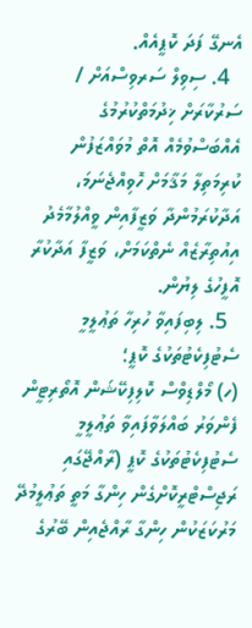އެނގޭ ފަދަ ކޮޕީއެއް.
  4. ސިވިލް ސަރވިސްއަށް / ސަރުކާރަށް ޚިދުމަތްކުރުމުގެ އެއްބަސްވުމެއް އޮތް މުވައްޒަފުން ކުރިމަތިލާ މަޤާމަށް ހޮވިއްޖެނަމަ، އަދާކުރަމުންދާ ވަޒީފާއިން ވީއްލުމާމެދު އިއުތިރާޒެއް ނެތްކަމަށް، ވަޒީފާ އަދާކުރާ އޮފީހުގެ ލިޔުން.
  5. ލިބިފައިވާ ހުރިހާ ތަޢުލީމީ ސެޓުފިކެޓުތަކުގެ ކޮޕީ؛
(ހ) މޯލްޑިވްސް ކޮލިފިކޭޝަން އޮތޯރިޓީން ފެންވަރު ބައްލަވާފައިވާ ތަޢުލީމީ ސެޓުފިކެޓުތަކުގެ ކޮޕީ (ރާއްޖޭގައި ރަޖިސްޓްރީކޮށްގެން ހިންގާ މަތީ ތަޢުލީމުދޭ މަރުކަޒަކުން ހިންގާ ރާއްޖެއިން ބޭރުގެ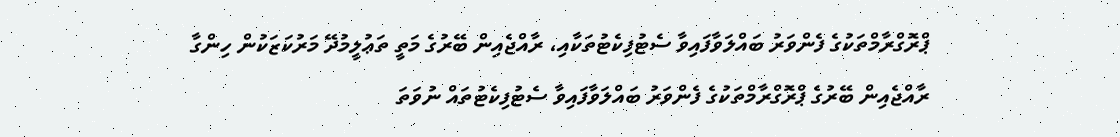ޕްރޮގްރާމްތަކުގެ ފެންވަރު ބައްލަވާފައިވާ ސެޓުފިކެޓުތަކާއި، ރާއްޖެއިން ބޭރުގެ މަތީ ތަޢުލީމުދޭ މަރުކަޒަކުން ހިންގާ ރާއްޖެއިން ބޭރުގެ ޕްރޮގްރާމްތަކުގެ ފެންވަރު ބައްލަވާފައިވާ ސެޓުފިކެޓުތައް ނުވަތަ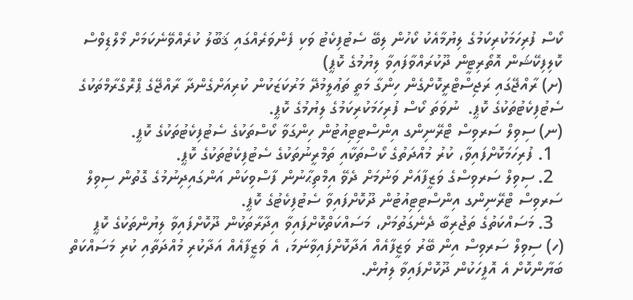ކޯސް ފުރިހަމަކުރިކަމުގެ ލިޔުމާއެކު ކޯހުން ލިބޭ ސެޓުފިކެޓު ވަކި ފެންވަރެއްގައި ޤަބޫލު ކުރެއްވޭނެކަމަށް މޯލްޑިވްސް ކޮލިފިކޭޝަން އޮތޯރިޓީން ދޫކުރައްވާފައިވާ ލިޔުމުގެ ކޮޕީ)
(ށ) ރާއްޖޭގައި ރަޖިސްޓްރީކޮށްގެން ހިންގާ މަތީ ތަޢުލީމުދޭ މަރުކަޒަކުން ކުރިއަށްގެންދާ ރާއްޖޭގެ ޕްރޮގްރާމްތަކުގެ ސެޓުފިކެޓުތަކުގެ ކޮޕީ.  ނުވަތަ ކޯސް ފުރިހަމަކުރިކަމުގެ ލިޔުމުގެ ކޮޕީ.
(ނ) ސިވިލް ސަރވިސް ޓްރޭނިންގ އިންސްޓިޓިއުޓުން ހިންގަވާ ކޯސްތަކުގެ ސެޓުފިކެޓުތަކުގެ ކޮޕީ.
  1. ފުރިހަމަކޮށްފައިވާ، ކުރު މުއްދަތުގެ ކޯސްތަކާއި ތަމްރީނުތަކުގެ ސެޓުފިކެޓުތަކުގެ ކޮޕީ.
  2. ސިވިލް ސަރވިސްގެ ވަޒީފާއަށް ވަނުމަށް ދެވޭ އިމްތިޙާނުން ފާސްވިކަން އަންގައިދިނުމުގެ ގޮތުން ސިވިލް ސަރވިސް ޓްރޭނިންގ އިންސްޓިޓިއުޓުން ދޫކޮށްފައިވާ ސެޓުފިކެޓުގެ ކޮޕީ.
  3. މަސައްކަތުގެ ތަޖުރިބާ ދެނެގަތުމަށް، މަސައްކަތްކޮށްފައިވާ އިދާރާތަކުން ދޫކޮށްފައިވާ ލިޔުންތަކުގެ ކޮޕީ
(ހ) ސިވިލް ސަރވިސް އިން ބޭރު ވަޒީފާއެއް އަދާކޮށްފައިވާނަމަ، އެ ވަޒީފާއެއް އަދާކުރި މުއްދަތާއި ކުރި މަސައްކަތް ބަޔާންކޮށް އެ އޮފީހަކުން ދޫކޮށްފައިވާ ލިޔުން.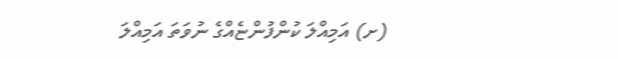(ށ) އަމިއްލަ ކުންފުންޏެއްގެ ނުވަތަ އަމިއްލަ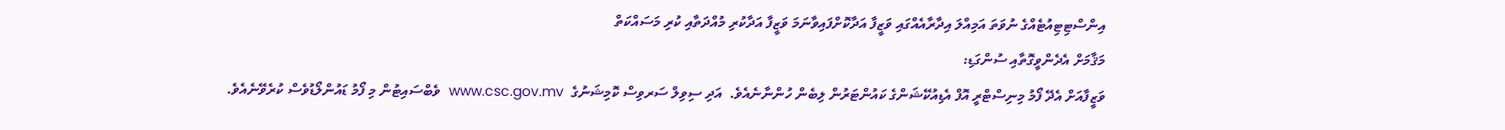އިންސްޓިޓިއުޓެއްގެ ނުވަތަ އަމިއްލަ އިދާރާއެއްގައި ވަޒީފާ އަދާކޮށްފައިވާނަމަ ވަޒީފާ އަދާކުރި މުއްދަތާއި ކުރި މަސައްކަތް
މަޤާމަށް އެދެންވީގޮތާއި ސުންގަޑި:
ވަޒީފާއަށް އެދޭ ފޯމު މިނިސްޓްރީ އޮފް އެޑިއުކޭޝަންގެ ކައުންޓަރުން ލިބެން ހުންނާނެއެވެ.  އަދި ސިވިލް ސަރވިސް ކޮމިޝަނުގެ  www.csc.gov.mv  ވެބްސައިޓުން މި ފޯމު ޑައުންލޯޑުވެސް ކުރެވޭނެއެވެ.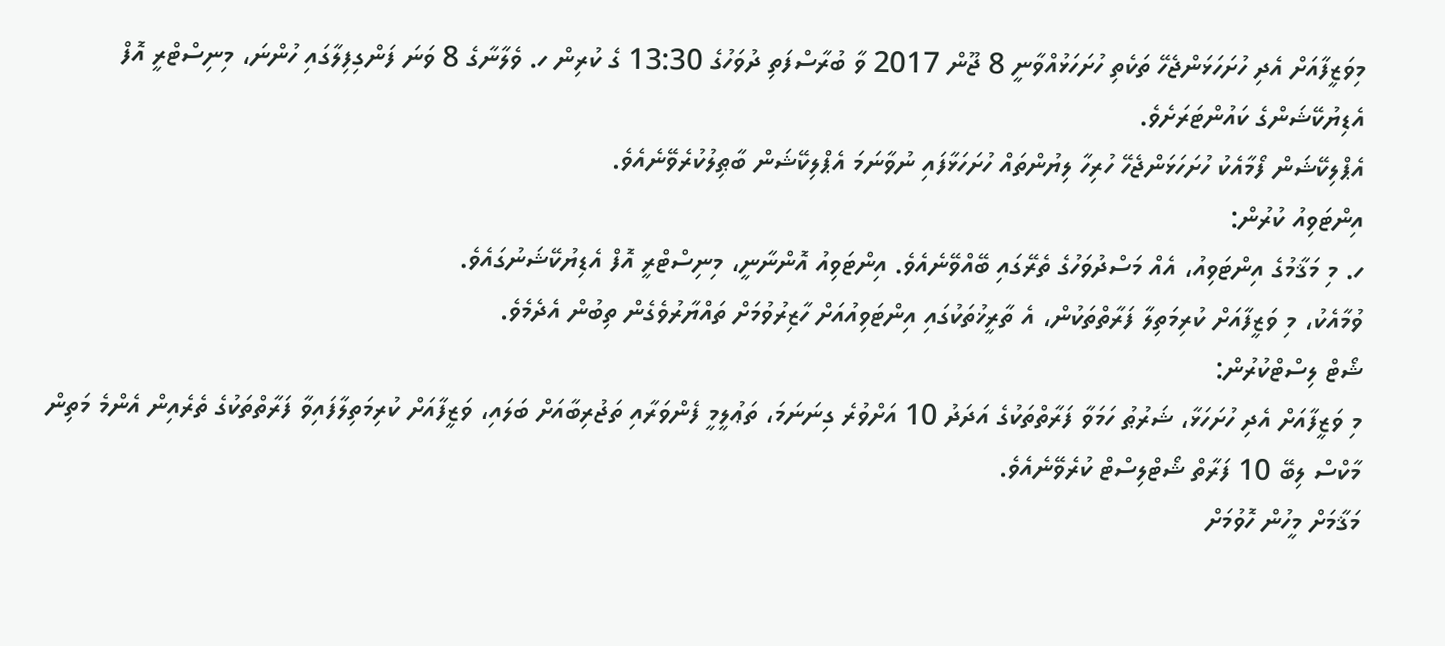މިވަޒީފާއަށް އެދި ހުށަހަޅަންޖެހޭ ތަކެތި ހުށަހަޅުއްވާނީ 8 ޖޫން 2017 ވާ ބުރާސްފަތި ދުވަހުގެ 13:30 ގެ ކުރިން ހ. ވެލާނާގެ 8 ވަނަ ފަންގިފިލާގައި ހުންނަ، މިނިސްޓްރީ އޮފް އެޑިޔުކޭޝަންގެ ކައުންޓަރަށެވެ.
އެޕްލިކޭޝަން ފޯމާއެކު ހުށަހަޅަންޖެހޭ ހުރިހާ ލިޔުންތައް ހުށަހަޅާފައި ނުވާނަމަ އެޕްލިކޭޝަން ބާޠިލުކުރެވޭނެއެވެ.
އިންޓަވިއު ކުރުން:
ހ. މި މަޤާމުގެ އިންޓަވިއު، އެއް މަސްދުވަހުގެ ތެރޭގައި ބޭއްވޭނެއެވެ. އިންޓަވިއު އޮންނާނީ، މިނިސްޓްރީ އޮފް އެޑިޔުކޭޝަނުގައެވެ.
ވުމާއެކު، މި ވަޒީފާއަށް ކުރިމަތިލާ ފަރާތްތަކުން، އެ ތާރީޚުތަކުގައި އިންޓަވިއުއަށް ހާޒިރުވުމަށް ތައްޔާރުވެގެން ތިބުން އެދެމެވެ.
ޝޯޓް ލިސްޓްކުރުން:
މި ވަޒީފާއަށް އެދި ހުށަހަޅާ، ޝަރުޠު ހަމަވާ ފަރާތްތަކުގެ އަދަދު 10 އަށްވުރެ ގިނަނަމަ، ތަޢުލީމީ ފެންވަރާއި ތަޖުރިބާއަށް ބަލައި، ވަޒީފާއަށް ކުރިމަތިލާފައިވާ ފަރާތްތަކުގެ ތެރެއިން އެންމެ މަތިން މާކްސް ލިބޭ 10 ފަރާތް ޝޯޓްލިސްޓް ކުރެވޭނެއެވެ.
މަޤާމަށް މީހުން ހޮވުމަށް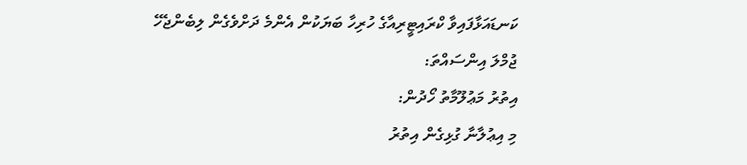ކަނޑައަޅާފައިވާ ކްރައިޓީރިއާގެ ހުރިހާ ބަޔަކުން އެންމެ ދަށްވެގެން ލިބެންޖެހޭ ޖުމްލަ އިންސައްތަ:
އިތުރު މަޢުލޫމާތު ހޯދުން:
މި އިޢުލާނާ ގުޅިގެން އިތުރު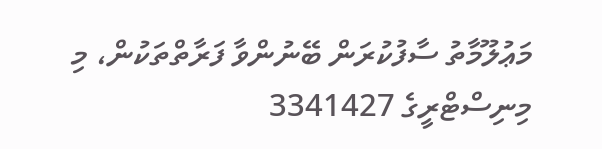މަޢުލޫމާތު ސާފުކުރަން ބޭނުންވާ ފަރާތްތަކުން، މި މިނިސްޓްރީގެ 3341427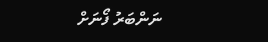ނަންބަރު ފޯނަށް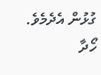ގުޅުން އެދެމެވެ.
ހޯދާ